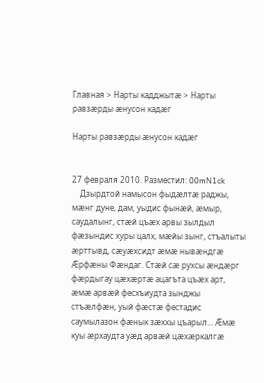Главная > Нарты кадджытæ > Нарты равзæрды æнусон кадæг

Нарты равзæрды æнусон кадæг


27 февраля 2010. Разместил: 00mN1ck
    Дзырдтой намысон фыдæлтæ раджы, мæнг дуне, дам, уыдис фынæй, æмыр, саудалынг, стæй цъæх арвы зылдыл фæзындис хуры цалх, мæйы зынг, стъалыты æрттывд, сæуæхсидт æмæ нывæндгæ Æрфæны Фæндаг. Стæй сæ рухсы æндæрг фæрдыгау цæхæртæ ацагъта цъæх арт, æмæ арвæй фесхъиудта зынджы стъæлфæн, уый фæстæ фестадис саумылазон фæнык зæххы цъарыл... Æмæ куы æрхаудта уæд арвæй цæхæркалгæ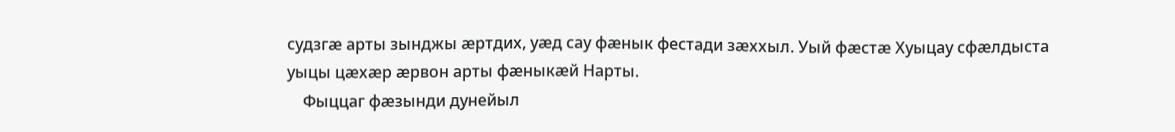судзгæ арты зынджы æртдих, уæд сау фæнык фестади зæххыл. Уый фæстæ Хуыцау сфæлдыста уыцы цæхæр æрвон арты фæныкæй Нарты.
    Фыццаг фæзынди дунейыл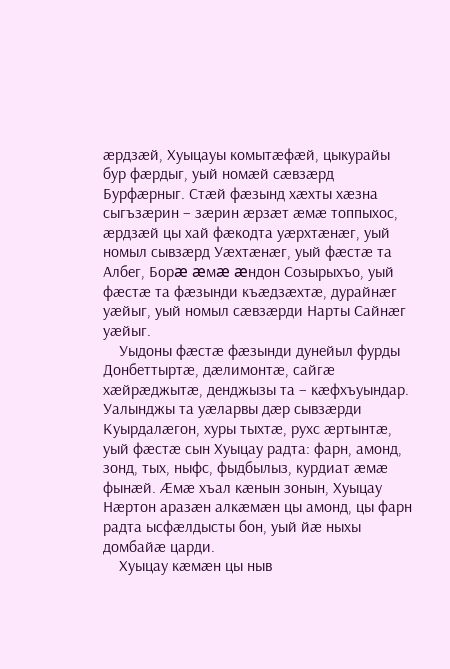æрдзæй, Хуыцауы комытæфæй, цыкурайы бур фæрдыг, уый номæй сæвзæрд Бурфæрныг. Стæй фæзынд хæхты хæзна сыгъзæрин – зæрин æрзæт æмæ топпыхос, æрдзæй цы хай фæкодта уæрхтæнæг, уый номыл сывзæрд Уæхтæнæг, уый фæстæ та Албег, Борæ æмæ æндон Созырыхъо, уый фæстæ та фæзынди къæдзæхтæ, дурайнæг уæйыг, уый номыл сæвзæрди Нарты Сайнæг уæйыг.
    Уыдоны фæстæ фæзынди дунейыл фурды Донбеттыртæ, дæлимонтæ, сайгæ хæйрæджытæ, денджызы та – кæфхъуындар. Уалынджы та уæларвы дæр сывзæрди Куырдалæгон, хуры тыхтæ, рухс æртынтæ, уый фæстæ сын Хуыцау радта: фарн, амонд, зонд, тых, ныфс, фыдбылыз, курдиат æмæ фынæй. Æмæ хъал кæнын зонын, Хуыцау Нæртон аразæн алкæмæн цы амонд, цы фарн радта ысфæлдысты бон, уый йæ ныхы домбайæ царди.
    Хуыцау кæмæн цы ныв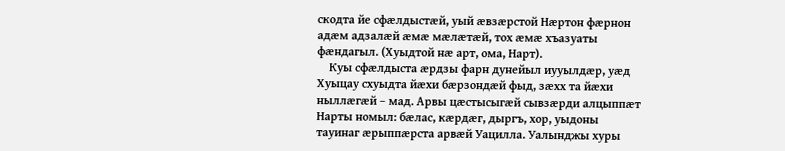скодта йе сфæлдыстæй, уый æвзæрстой Нæртон фæрнон адæм адзалæй æмæ мæлæтæй, тох æмæ хъазуаты фæндагыл. (Хуыдтой нæ арт, ома, Нарт).
    Куы сфæлдыста æрдзы фарн дунейыл иууылдæр, уæд Хуыцау схуыдта йæхи бæрзондæй фыд, зæхх та йæхи ныллæгæй – мад. Арвы цæстысыгæй сывзæрди алцыппæт Нарты номыл: бæлас, кæрдæг, дыргъ, хор, уыдоны тауинаг æрыппæрста арвæй Уацилла. Уалынджы хуры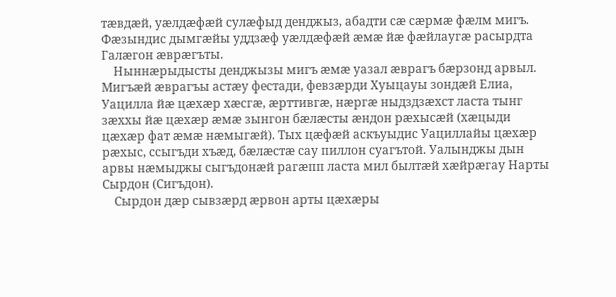тæвдæй, уæлдæфæй сулæфыд денджыз, абадти сæ сæрмæ фæлм мигъ. Фæзындис дымгæйы уддзæф уæлдæфæй æмæ йæ фæйлаугæ расырдта Галæгон æврæгъты.
    Ныннæрыдысты денджызы мигъ æмæ уазал æврагъ бæрзонд арвыл. Мигъæй æврагъы астæу фестади, февзæрди Хуыцауы зондæй Елиа, Уацилла йæ цæхæр хæсгæ, æрттивгæ, нæргæ ныдздзæхст ласта тынг зæххы йæ цæхæр æмæ зынгон бæлæсты æндон рæхысæй (хæцыди цæхæр фат æмæ нæмыгæй). Тых цæфæй аскъуыдис Уациллайы цæхæр рæхыс, ссыгъди хъæд, бæлæстæ сау пиллон суагътой. Уалынджы дын арвы нæмыджы сыгъдонæй рагæпп ласта мил былтæй хæйрæгау Нарты Сырдон (Сигъдон).
    Сырдон дæр сывзæрд æрвон арты цæхæры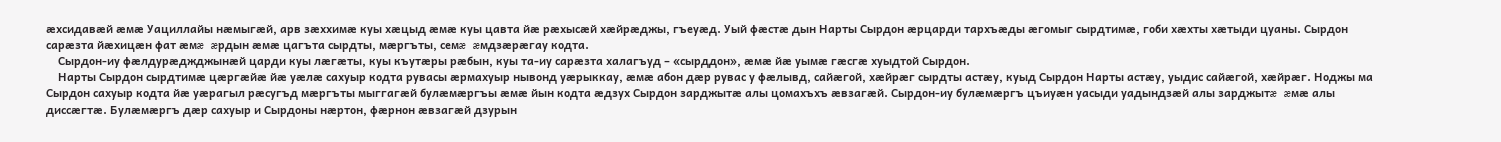æхсидавæй æмæ Уациллайы нæмыгæй, арв зæххимæ куы хæцыд æмæ куы цавта йæ рæхысæй хæйрæджы, гъеуæд. Уый фæстæ дын Нарты Сырдон æрцарди тархъæды æгомыг сырдтимæ, гоби хæхты хæтыди цуаны. Сырдон сарæзта йæхицæн фат æмæ æрдын æмæ цагъта сырдты, мæргъты, семæ æмдзæрæгау кодта.
    Сырдон-иу фæлдурæджджынæй царди куы лæгæты, куы къутæры рæбын, куы та-иу сарæзта халагъуд – «сырддон», æмæ йæ уымæ гæсгæ хуыдтой Сырдон.
    Нарты Сырдон сырдтимæ цæргæйæ йæ уæлæ сахуыр кодта рувасы æрмахуыр нывонд уæрыккау, æмæ абон дæр рувас у фæлывд, сайæгой, хæйрæг сырдты астæу, куыд Сырдон Нарты астæу, уыдис сайæгой, хæйрæг. Ноджы ма Сырдон сахуыр кодта йæ уæрагыл рæсугъд мæргъты мыггагæй булæмæргъы æмæ йын кодта æдзух Сырдон зарджытæ алы цомахъхъ æвзагæй. Сырдон-иу булæмæргъ цъиуæн уасыди уадындзæй алы зарджытæ æмæ алы диссæгтæ. Булæмæргъ дæр сахуыр и Сырдоны нæртон, фæрнон æвзагæй дзурын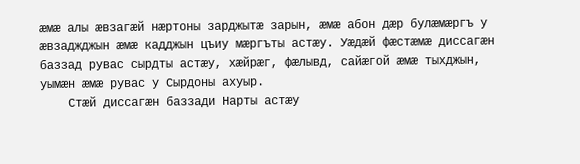æмæ алы æвзагæй нæртоны зарджытæ зарын, æмæ абон дæр булæмæргъ у æвзаджджын æмæ кадджын цъиу мæргъты астæу. Уæдæй фæстæмæ диссагæн баззад рувас сырдты астæу, хæйрæг, фæлывд, сайæгой æмæ тыхджын, уымæн æмæ рувас у Сырдоны ахуыр.
    Стæй диссагæн баззади Нарты астæу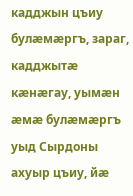кадджын цъиу булæмæргъ, зараг, кадджытæ кæнæгау, уымæн æмæ булæмæргъ уыд Сырдоны ахуыр цъиу, йæ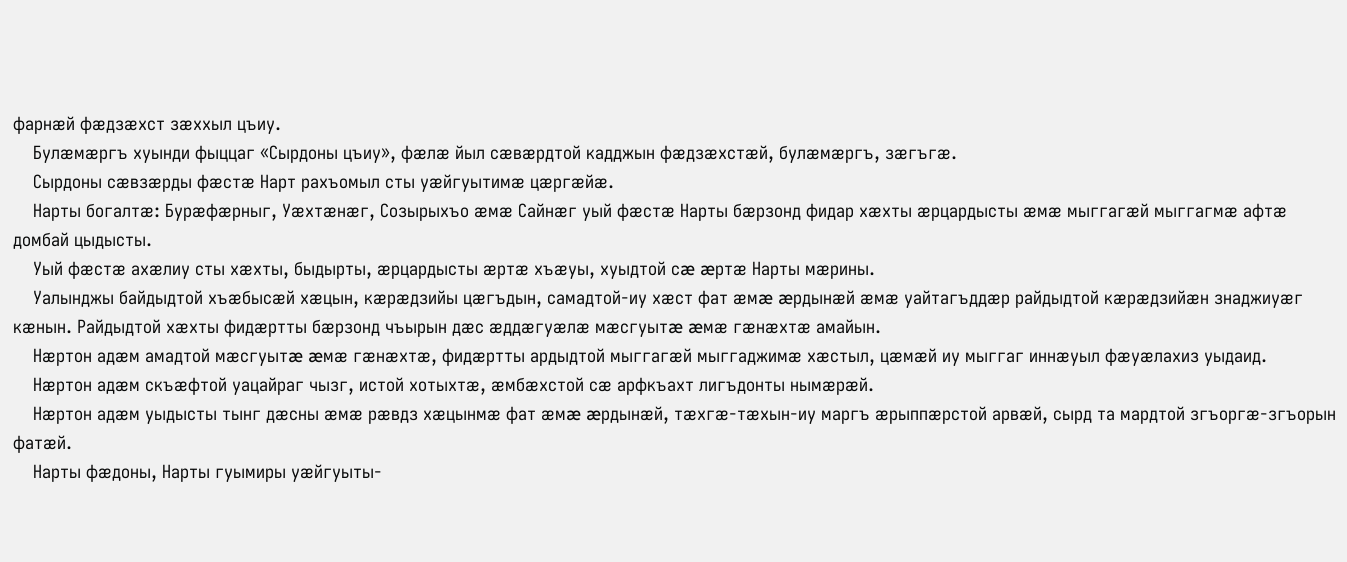фарнæй фæдзæхст зæххыл цъиу.
    Булæмæргъ хуынди фыццаг «Сырдоны цъиу», фæлæ йыл сæвæрдтой кадджын фæдзæхстæй, булæмæргъ, зæгъгæ.
    Сырдоны сæвзæрды фæстæ Нарт рахъомыл сты уæйгуытимæ цæргæйæ.
    Нарты богалтæ: Бурæфæрныг, Уæхтæнæг, Созырыхъо æмæ Сайнæг уый фæстæ Нарты бæрзонд фидар хæхты æрцардысты æмæ мыггагæй мыггагмæ афтæ домбай цыдысты.
    Уый фæстæ ахæлиу сты хæхты, быдырты, æрцардысты æртæ хъæуы, хуыдтой сæ æртæ Нарты мæрины.
    Уалынджы байдыдтой хъæбысæй хæцын, кæрæдзийы цæгъдын, самадтой-иу хæст фат æмæ æрдынæй æмæ уайтагъддæр райдыдтой кæрæдзийæн знаджиуæг кæнын. Райдыдтой хæхты фидæртты бæрзонд чъырын дæс æддæгуæлæ мæсгуытæ æмæ гæнæхтæ амайын.
    Нæртон адæм амадтой мæсгуытæ æмæ гæнæхтæ, фидæртты ардыдтой мыггагæй мыггаджимæ хæстыл, цæмæй иу мыггаг иннæуыл фæуæлахиз уыдаид.
    Нæртон адæм скъæфтой уацайраг чызг, истой хотыхтæ, æмбæхстой сæ арфкъахт лигъдонты нымæрæй.
    Нæртон адæм уыдысты тынг дæсны æмæ рæвдз хæцынмæ фат æмæ æрдынæй, тæхгæ-тæхын-иу маргъ æрыппæрстой арвæй, сырд та мардтой згъоргæ-згъорын фатæй.
    Нарты фæдоны, Нарты гуымиры уæйгуыты-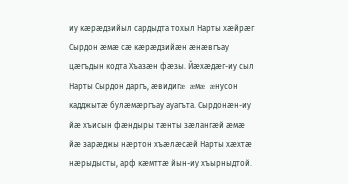иу кæрæдзийыл сардыдта тохыл Нарты хæйрæг Сырдон æмæ сæ кæрæдзийæн æнæвгъау цæгъдын кодта Хъазæн фæзы. Йæхæдæг-иу сыл Нарты Сырдон даргъ, æвидигæ æмæ æнусон кадджытæ булæмæргъау ауагъта. Сырдонæн-иу йæ хъисын фæндыры тæнты зæлангæй æмæ йæ зарæджы нæртон хъæлæсæй Нарты хæхтæ нæрыдысты, арф кæмттæ йын-иу хъырныдтой.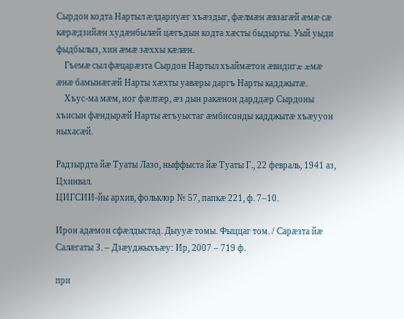Сырдон кодта Нартыл æлдариуæг хъæздыг, фæлмæн æвзагæй æмæ сæ кæрæдзийæн худæнбылæй цæгъдын кодта хæсты быдырты. Уый уыди фыдбылыз, хин æмæ зæххы кæлæн.
    Гъемæ сыл фæцарæзта Сырдон Нартыл хъаймæтон æвидигæ æмæ æнæ бамынæгæй Нарты хæхты уавæры даргъ Нарты кадджытæ.
    Хъус-ма мæм, ног фæлтæр, æз дын ракæнон дарддæр Сырдоны хъисын фæндырæй Нарты æгъуыстаг æмбисонды кадджытæ хъæууон ныхасæй.

Радзырдта йæ Туаты Лазо, ныффыста йæ Туаты Г., 22 февраль, 1941 аз, Цхинвал.
ЦИГСИИ-йы архив, фольклор № 57, папкæ 221, ф. 7–10.

Ирон адæмон сфæлдыстад. Дыууæ томы. Фыццаг том. / Сарæзта йæ Салæгаты З. – Дзæуджыхъæу: Ир, 2007 – 719 ф.

при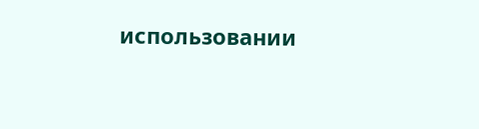использовании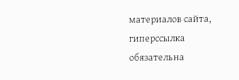материалов сайта, гиперссылка обязательна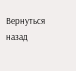Вернуться назад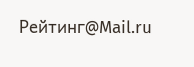Рейтинг@Mail.ru